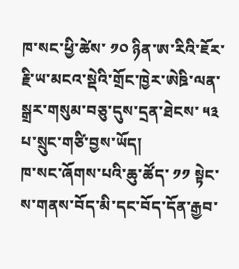ཁ་སང་ཕྱི་ཚེས་ ༡༠ ཉིན་ཨ་རིའི་ཇོར་རྗི་ཡ་མངའ་སྡེའི་གྲོང་ཁྱེར་ཨེཋི་ལན་སྒྲར་གསུམ་བཅུ་དུས་དྲན་ཐེངས་ ༥༣ པ་སྲུང་གཙི་བྱས་ཡོད།
ཁ་སང་ཞོགས་པའི་ཆུ་ཚོད་ ༡༡ སྟེང་ས་གནས་བོད་མི་དང་བོད་དོན་རྒྱབ་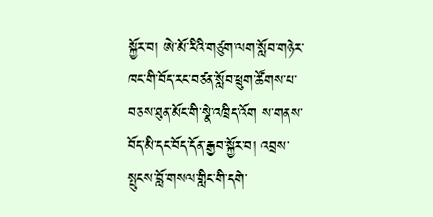སྐྱོར་བ། ཨེ་མོ་རིའི་གཙུག་ལག་སློབ་གཉེར་ཁང་གི་བོད་རང་བཙན་སློབ་ཕྲུག་ཚོགས་པ་བཅས་ཐུན་མོང་གི་སྣེ་འཁྲིད་འོག ས་གནས་བོད་མི་དང་བོད་དོན་རྒྱབ་སྐྱོར་བ། འབྲས་སྤུངས་བློ་གསལ་གླིང་གི་དགེ་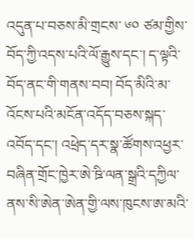འདུན་པ་བཅས་མི་གྲངས་ ༦༠ ཙམ་གྱིས་བོད་ཀྱི་འདས་པའི་ལོ་རྒྱུས་དང་། ད་ལྟའི་བོད་ནང་གི་གནས་བབ། བོད་མིའི་མ་འོངས་པའི་མངོན་འདོད་བཅས་སྐད་འབོད་དང་། འཕྲེད་དར་སྣ་ཚོགས་འཕྱར་བཞིན་གྲོང་ཁྱེར་ཨེ་ཋི་ལན་སྒྲའི་དཀྱིལ་ནས་སི་ཨེན་ཨེན་གྱི་ལས་ཁུངས་ཨ་མའི་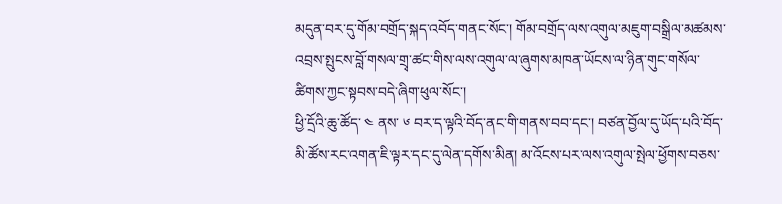མདུན་བར་དུ་གོམ་བགྲོད་སྐད་འབོད་གནང་སོང་། གོམ་བགྲོད་ལས་འགུལ་མཇུག་བསྒྲིལ་མཚམས་འབྲས་སྤུངས་བློ་གསལ་གྲྭ་ཚང་གིས་ལས་འགུལ་ལ་ཞུགས་མཁན་ཡོངས་ལ་ཉིན་གུང་གསོལ་ཚིགས་ཀྱང་སྟབས་བདེ་ཞིག་ཕུལ་སོང་།
ཕྱི་དྲོའི་ཆུ་ཚོད་ ༤ ནས་ ༦ བར་ད་ལྟའི་བོད་ནང་གི་གནས་བབ་དང་། བཙན་བྱོལ་དུ་ཡོད་པའི་བོད་མི་ཚོས་རང་འགན་ཇི་ལྟར་དང་དུ་ལེན་དགོས་མིན། མ་འོངས་པར་ལས་འགུལ་སྤེལ་ཕྱོགས་བཅས་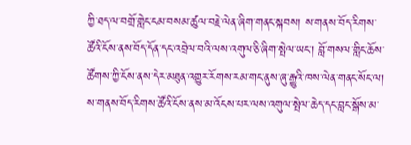ཀྱི་ཐད་ལ་བགྲོ་གླེང་ངམ་བསམ་ཚུལ་བརྗེ་ལེན་ཞིག་གནང་སྐབས། ས་གནས་བོད་རིགས་ཚོའི་ངོས་ནས་བོད་དོན་དང་འབྲེལ་བའི་ལས་འགུལ་ཅི་ཞིག་སྤེལ་ཡང་། བློ་གསལ་གླིང་ཆོས་ཚོགས་ཀྱི་ངོས་ནས་དེར་མཐུན་འགྱུར་རོགས་རམ་གང་ནུས་ཞུ་རྒྱུའི་ཁས་ལེན་གནང་སོང་ལ། ས་གནས་བོད་རིགས་ཚོའི་ངོས་ནས་མ་འོངས་པར་ལས་འགུལ་སྤེལ་ཆེད་དང་བླང་སྒོས་མ་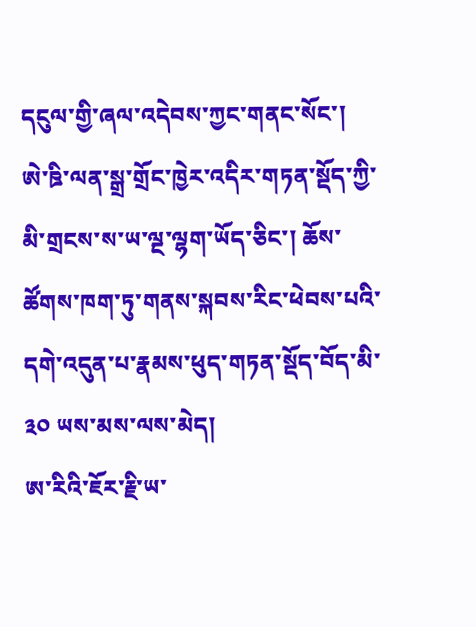དངུལ་གྱི་ཞལ་འདེབས་ཀྱང་གནང་སོང་།
ཨེ་ཋི་ལན་སྒྲ་གྲོང་ཁྱེར་འདིར་གཏན་སྡོད་ཀྱི་མི་གྲངས་ས་ཡ་ལྔ་ལྷག་ཡོད་ཅིང་། ཆོས་ཚོགས་ཁག་ཏུ་གནས་སྐབས་རིང་ཕེབས་པའི་དགེ་འདུན་པ་རྣམས་ཕུད་གཏན་སྡོད་བོད་མི་ ༣༠ ཡས་མས་ལས་མེད།
ཨ་རིའི་ཇོར་རྗི་ཡ་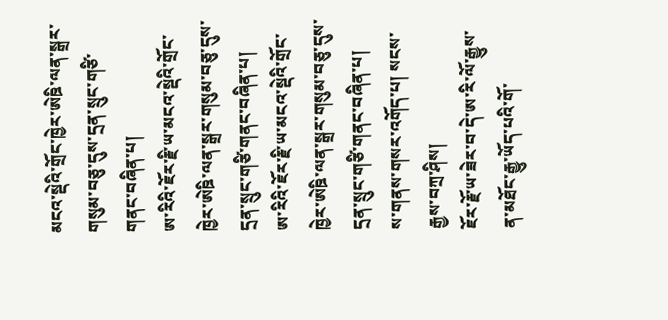མངའ་སྡེའི་གྲོང་ཁྱེར་ཨེཋི་ལན་སྒྲར་གསུམ་བཅུ་དུས་དྲན་སྲུང་གཙི་གནང་བཞིན་པ།
ཨ་རིའི་ཇོར་རྗི་ཡ་མངའ་སྡེའི་གྲོང་ཁྱེར་ཨེཋི་ལན་སྒྲར་གསུམ་བཅུ་དུས་དྲན་སྲུང་གཙི་གནང་བཞིན་པ།
ཨ་རིའི་ཇོར་རྗི་ཡ་མངའ་སྡེའི་གྲོང་ཁྱེར་ཨེཋི་ལན་སྒྲར་གསུམ་བཅུ་དུས་དྲན་སྲུང་གཙི་གནང་བཞིན་པ།
ས་གནས་གསར་འགོད་པ། སངས་རྒྱས་བཀྲ་ཤིས།
ཇོར་རྗོ་ཡ་ཟེར་བ་དེ་ཨ་རི་ལོ་རྒྱུས་ན་མཐོང་རྒྱུ་ཡོད་པའི་གོ་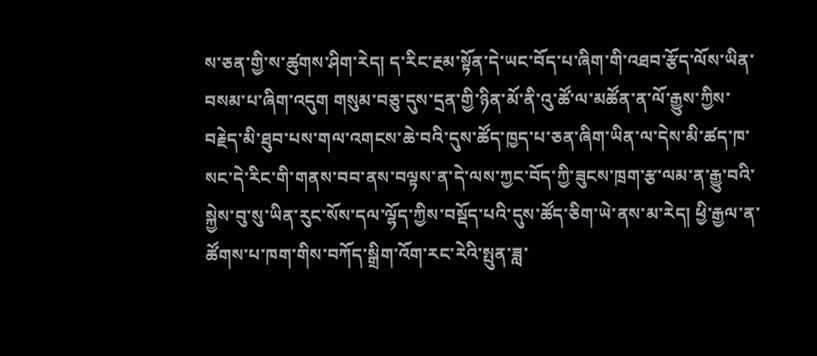ས་ཅན་གྱི་ས་ཚུགས་ཤིག་རེད། ད་རིང་རྔམ་སྟོན་དེ་ཡང་བོད་པ་ཞིག་གི་འཐབ་རྩོད་ལོས་ཡིན་བསམ་པ་ཞིག་འདུག གསུམ་བཅུ་དུས་དྲན་གྱི་ཉིན་མོ་ནི་འུ་ཚོ་ལ་མཚོན་ན་ལོ་རྒྱུས་ཀྱིས་བརྗེད་མི་ཐུབ་པས་གལ་འགངས་ཆེ་བའི་དུས་ཚོད་ཁྱད་པ་ཅན་ཞིག་ཡིན་ལ་དེས་མི་ཚད་ཁ་སང་དེ་རིང་གི་གནས་བབ་ནས་བལྟས་ན་དེ་ལས་ཀྱང་བོད་ཀྱི་ཟུངས་ཁྲག་རྩ་ལམ་ན་རྒྱུ་བའི་སྐྱེས་བུ་སུ་ཡིན་རུང་སོས་དལ་ལྷོད་ཀྱིས་བསྡོད་པའི་དུས་ཚོད་ཅིག་ཡེ་ནས་མ་རེད། ཕྱི་རྒྱལ་ན་ཚོགས་པ་ཁག་གིས་བཀོད་སྒྲིག་འོག་རང་རེའི་སྤུན་ཟླ་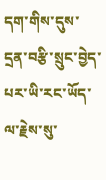དག་གིས་དུས་དྲན་བརྩི་སྲུང་བྱེད་པར་ཡི་རང་ཡོད་ལ་རྗེས་སུ་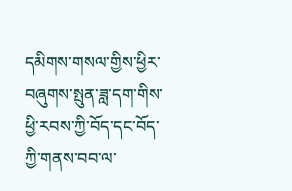དམིགས་གསལ་གྱིས་ཕྱིར་བཞུགས་སྤུན་ཟླ་དག་གིས་ཕྱི་རབས་ཀྱི་བོད་དང་བོད་ཀྱི་གནས་བབ་ལ་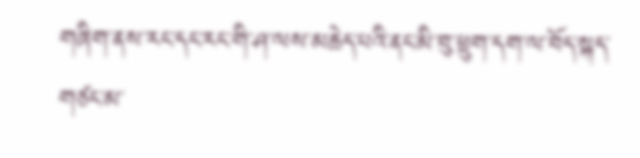གཞིག་ནས་རང་དང་རང་གི་ཤ་ལས་མཆེད་པའི་ནང་མི་བུ་ཕྲུག་དག་ལ་བོད་སྐད་གཙང་མ་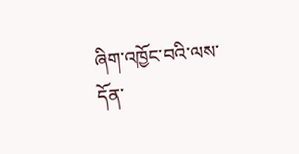ཞིག་འཁྱོང་བའི་ལས་དོན་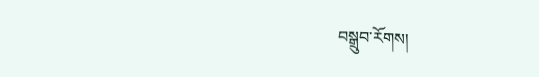བསྒྲུབ་རོགས།